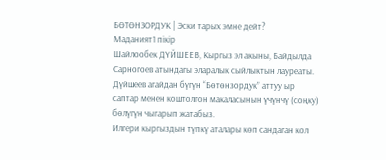БӨТӨНЗОРДУК | Эски тарых эмне дейт?
Маданият1 пікір
Шайлообек ДҮЙШЕЕВ, Кыргыз эл акыны, Байдылда Сарногоев атындагы эларалык сыйлыктын лауреаты. Дүйшеев агайдан бүгүн “Бөтөнзордук” аттуу ыр саптар менен коштолгон макаласынын үчүнчү (соңку) бөлүгүн чыгарып жатабыз.
Илгери кыргыздын түпкү аталары көп сандаган кол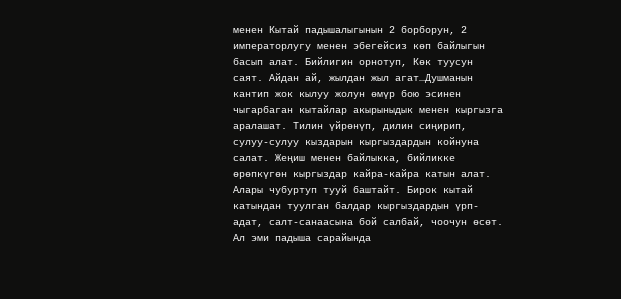менен Кытай падышалыгынын 2 борборун, 2 императорлугу менен эбегейсиз көп байлыгын басып алат. Бийлигин орнотуп, Көк туусун саят. Айдан ай, жылдан жыл агат…Душманын кантип жок кылуу жолун өмүр бою эсинен чыгарбаган кытайлар акырыныдык менен кыргызга аралашат. Тилин үйрөнүп, дилин сиңирип, сулуу-сулуу кыздарын кыргыздардын койнуна салат. Жеңиш менен байлыкка, бийликке өрөпкүгөн кыргыздар кайра-кайра катын алат. Алары чубуртуп тууй баштайт. Бирок кытай катындан туулган балдар кыргыздардын үрп-адат, салт-санаасына бой салбай, чоочун өсөт. Ал эми падыша сарайында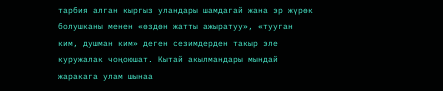тарбия алган кыргыз уландары шамдагай жана эр жүрөк болушканы менен «өздөн жатты ажыратуу», «тууган ким, душман ким» деген сезимдерден такыр эле куружалак чоңоюшат. Кытай акылмандары мындай жаракага улам шынаа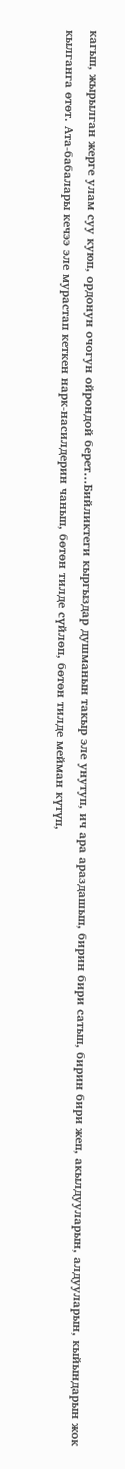кагып, жырылган жерге улам суу куюп, ордонун очогун ойрондой берет…Бийликтеги кыргыздар душманын такыр эле унутуп, ич ара араздашып, бирин бири сатып, бирин бири жеп, акылдууларын, алдууларын, кыйындарын жок кылганга өтөт. Ата-бабалары кечээ эле мурастап кеткен нарк-насилдерин чанып, бөтөн тилде сүйлөп, бөтөн тилде мейман күтүп,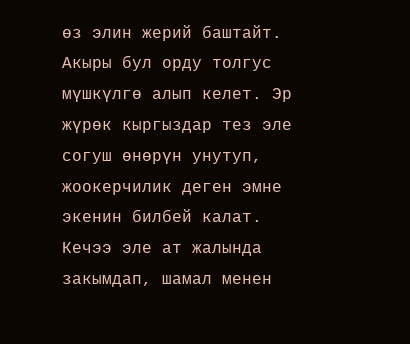өз элин жерий баштайт. Акыры бул орду толгус мүшкүлгө алып келет. Эр жүрөк кыргыздар тез эле согуш өнөрүн унутуп, жоокерчилик деген эмне экенин билбей калат. Кечээ эле ат жалында закымдап, шамал менен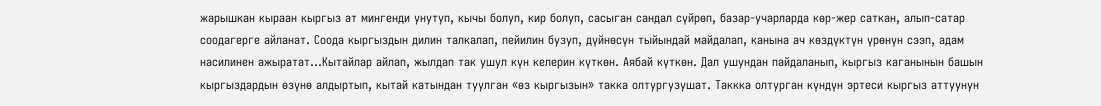жарышкан кыраан кыргыз ат мингенди унутуп, кычы болуп, кир болуп, сасыган сандал сүйрөп, базар-учарларда көр-жер саткан, алып-сатар соодагерге айланат. Соода кыргыздын дилин талкалап, пейилин бузуп, дүйнөсүн тыйындай майдалап, канына ач көздүктүн үрөнүн сээп, адам насилинен ажыратат…Кытайлар айлап, жылдап так ушул күн келерин күткөн. Аябай күткөн. Дал ушундан пайдаланып, кыргыз каганынын башын кыргыздардын өзүнө алдыртып, кытай катындан туулган «өз кыргызын» такка олтургузушат. Таккка олтурган күндүн эртеси кыргыз аттуунун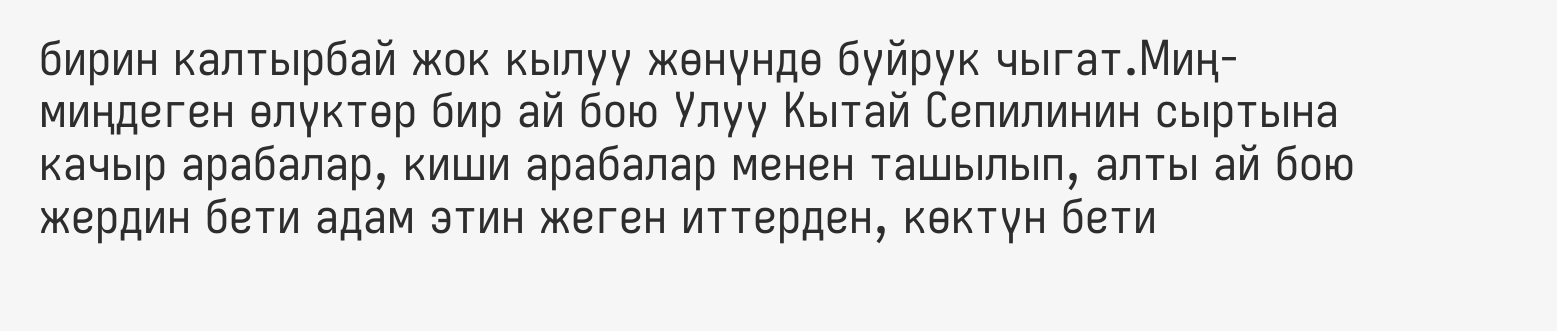бирин калтырбай жок кылуу жөнүндө буйрук чыгат.Миң-миңдеген өлүктөр бир ай бою Улуу Кытай Сепилинин сыртына качыр арабалар, киши арабалар менен ташылып, алты ай бою жердин бети адам этин жеген иттерден, көктүн бети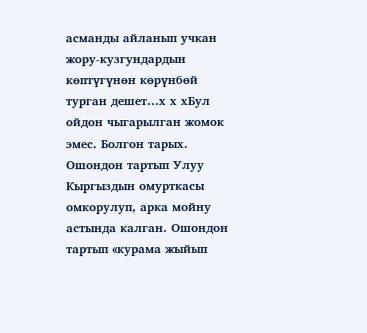асманды айланып учкан жору-кузгундардын көптүгүнөн көрүнбөй турган дешет…х х хБул ойдон чыгарылган жомок эмес. Болгон тарых. Ошондон тартып Улуу Кыргыздын омурткасы омкорулуп, арка мойну астында калган. Ошондон тартып «курама жыйып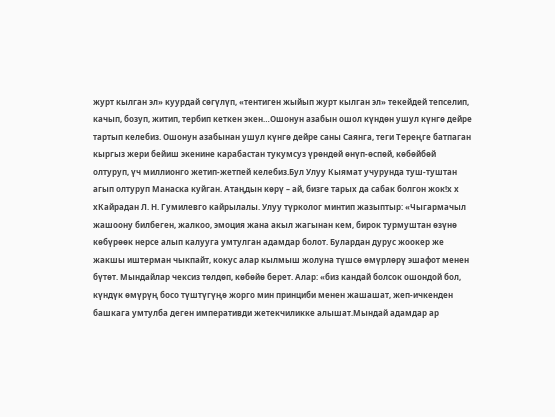журт кылган эл» куурдай сөгүлүп, «тентиген жыйып журт кылган эл» текейдей тепселип, качып, бозуп, житип, тербип кеткен экен…Ошонун азабын ошол күндөн ушул күнгө дейре тартып келебиз. Ошонун азабынан ушул күнгө дейре саны Саянга, теги Тереңге батпаган кыргыз жери бейиш экенине карабастан тукумсуз үрөндөй өнүп-өспөй, көбөйбөй олтуруп, үч миллионго жетип-жетпей келебиз.Бул Улуу Кыямат учурунда туш-туштан агып олтуруп Манаска куйган. Атаңдын көрү – ай, бизге тарых да сабак болгон жок!х х хКайрадан Л. Н. Гумилевго кайрылалы. Улуу түрколог минтип жазыптыр: «Чыгармачыл жашоону билбеген, жалкоо, эмоция жана акыл жагынан кем, бирок турмуштан өзүнө көбүрөөк нерсе алып калууга умтулган адамдар болот. Булардан дурус жоокер же жакшы иштерман чыкпайт, кокус алар кылмыш жолуна түшсө өмүрлөрү эшафот менен бүтөт. Мындайлар чексиз төлдөп, көбөйө берет. Алар: «биз кандай болсок ошондой бол, күндүк өмүрүң босо түштүгүңө жорго мин принциби менен жашашат, жеп-ичкенден башкага умтулба деген императивди жетекчиликке алышат.Мындай адамдар ар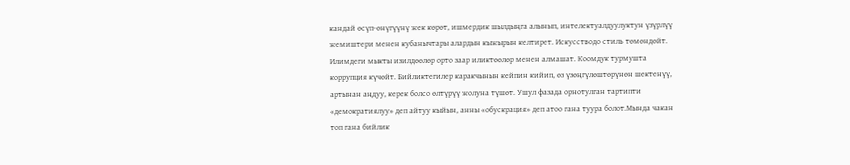кандай өсүп-өнүгүүнү жек көрөт, ишмердик шылдыңга алынып, интелектуалдуулуктун үзүрлүү жемиштери менен кубанычтары алардын кыжырын келтирет. Искусстводо стиль төмөндөйт. Илимдеги мыкты изилдөөлөр орто заар иликтөөлөр менен алмашат. Коомдук турмушта коррупция күчөйт. Бийликтегилер каракчынын кейпин кийип, өз үзөңгүлөштөрүнөн шектенүү, артынан аңдуу, керек болсо өлтүрүү жолуна түшөт. Ушул фазада орнотулган тартипти «демократиялуу» деп айтуу кыйын, анны «обускрация» деп атоо гана туура болот.Мында чакан топ гана бийлик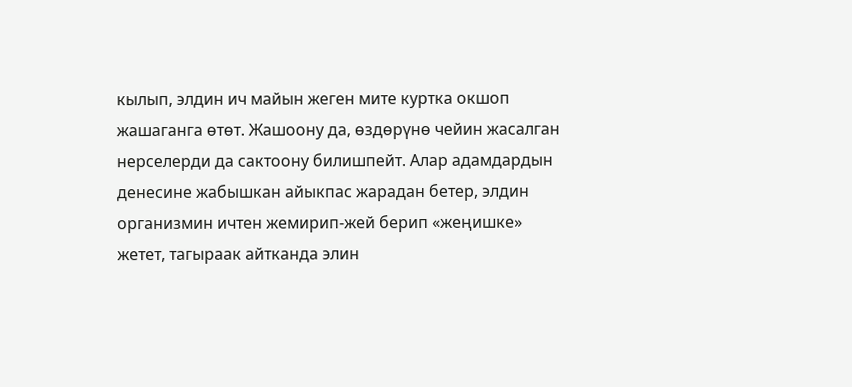кылып, элдин ич майын жеген мите куртка окшоп жашаганга өтөт. Жашоону да, өздөрүнө чейин жасалган нерселерди да сактоону билишпейт. Алар адамдардын денесине жабышкан айыкпас жарадан бетер, элдин организмин ичтен жемирип-жей берип «жеңишке» жетет, тагыраак айтканда элин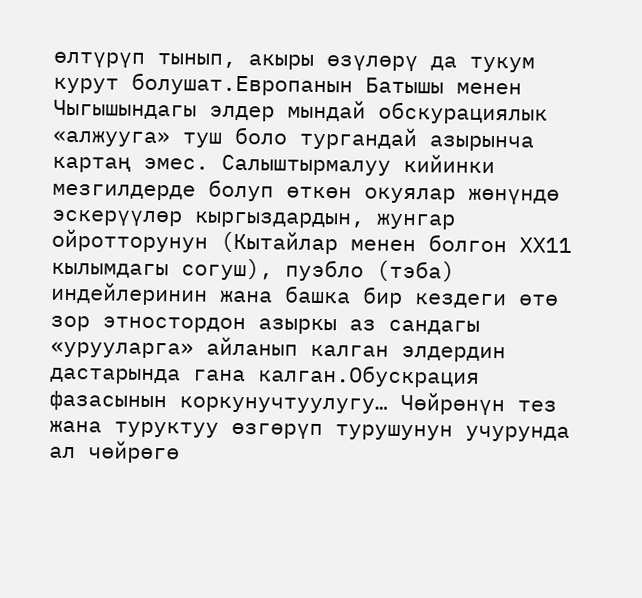өлтүрүп тынып, акыры өзүлөрү да тукум курут болушат.Европанын Батышы менен Чыгышындагы элдер мындай обскурациялык «алжууга» туш боло тургандай азырынча картаң эмес. Салыштырмалуу кийинки мезгилдерде болуп өткөн окуялар жөнүндө эскерүүлөр кыргыздардын, жунгар ойротторунун (Кытайлар менен болгон ХХ11 кылымдагы согуш), пуэбло (тэба) индейлеринин жана башка бир кездеги өтө зор этностордон азыркы аз сандагы «урууларга» айланып калган элдердин дастарында гана калган.Обускрация фазасынын коркунучтуулугу… Чөйрөнүн тез жана туруктуу өзгөрүп турушунун учурунда ал чөйрөгө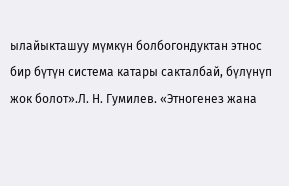ылайыкташуу мүмкүн болбогондуктан этнос бир бүтүн система катары сакталбай, бүлүнүп жок болот».Л. Н. Гумилев. «Этногенез жана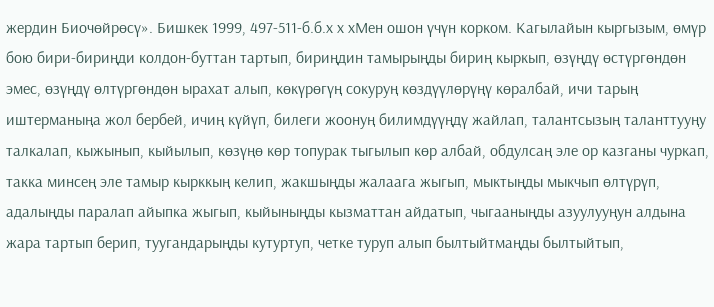жердин Биочөйрөсү». Бишкек 1999, 497-511-б.б.х х хМен ошон үчүн корком. Кагылайын кыргызым, өмүр бою бири-бириңди колдон-буттан тартып, бириңдин тамырыңды бириң кыркып, өзүңдү өстүргөндөн эмес, өзүңдү өлтүргөндөн ырахат алып, көкүрөгүң сокуруң көздүүлөрүңү көралбай, ичи тарың иштерманыңа жол бербей, ичиң күйүп, билеги жоонуң билимдүүңдү жайлап, талантсызың таланттууңу талкалап, кыжынып, кыйылып, көзүңө көр топурак тыгылып көр албай, обдулсаң эле ор казганы чуркап, такка минсең эле тамыр кырккың келип, жакшыңды жалаага жыгып, мыктыңды мыкчып өлтүрүп, адалыңды паралап айыпка жыгып, кыйыныңды кызматтан айдатып, чыгааныңды азуулууңун алдына жара тартып берип, туугандарыңды кутуртуп, четке туруп алып былтыйтмаңды былтыйтып,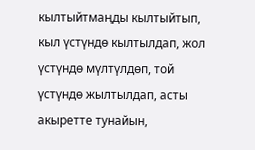кылтыйтмаңды кылтыйтып, кыл үстүндө кылтылдап, жол үстүндө мүлтүлдөп, той үстүндө жылтылдап, асты акыретте тунайын,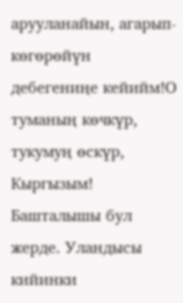арууланайын, агарып-көгөрөйүн дебегениңе кейийм!О туманың көчкүр, тукумуң өскүр, Кыргызым!
Башталышы бул жерде. Уландысы кийинки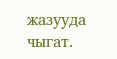жазууда чыгат.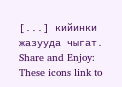[...] кийинки жазууда чыгат. Share and Enjoy: These icons link to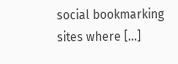social bookmarking sites where [...]